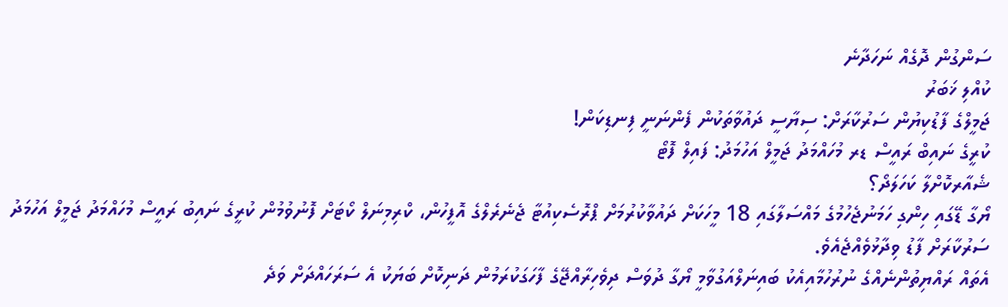ސަންގުން ދޮގެއް ނަހަދާނެ
ކުއްލި ޚަބަރު
ޖަމީލްގެ ފާޑުކިޔުން ސަރުކާރަށް: ސިޔާސީ ދައުވާތަކުން ފެންނަނީ ފިނޑިކަން!
ކުރީގެ ނައިބް ރައީސް ޑރ މުހައްމަދު ޖަމީލް އަހުމަދު: ފައިލް ފޮޓޯ
ޝެއާރކޮށްލާ ކަހަލަދޯ؟
ޔޯގާ ޑޭގައި ހިންގި ހަމަނުޖެހުމުގެ މައްސަލާގައި 18 މީހަކަށް ދައުވާކުރުމަށް ޕްރޮސެކިއުޓާ ޖެނެރެލްގެ އޮފީހުން، ކްރިމިނަލް ކޯޓަށް ފޮނުވުމުން ކުރީގެ ނައިބު ރައީސް މުހައްމަދު ޖަމީލް އަހުމަދު ސަރުކާރަށް ފާޑު ވިދާޅުވެއްޖެއެވެ.
އެތައް ރައްޔިތުންނެއްގެ ނުރުހުމާއިއެކު ބައިނަލްއަގުވާމީ ޔޯގާ ދުވަސް ދިވެހިރާއްޖޭގެ ފާހަގަކުރަމުން ދަނިކޮށް ބަޔަކު އެ ސަރަހައްދަށް ވަދެ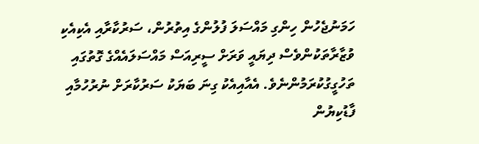ހަމަނުޖެހުން ހިންގި މައްސަލަ ފުލުންގެ އިތުރުން، ސަރުކާރާއި އެކިއެކި ވުޒާރާތަކުންވެސް ދިޔައީ ވަރަށް ސީރިއަސް މައްސަލައެއްގެ ގޮތުގައި ތަހުގީގުކުރަމުންނެވެ. އެއާއިއެކު ގިނަ ބަޔަކު ސަރުކާރަށް ނުރުހުމާއި ފާޑުކިޔުން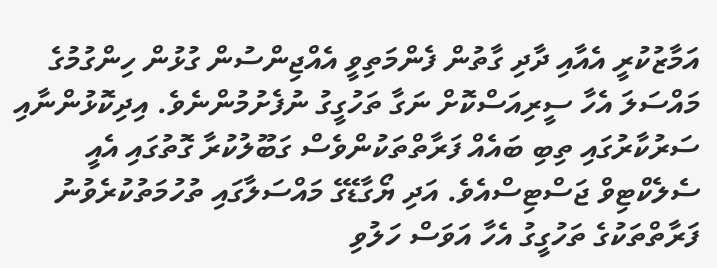އަމާޒުކުރީ އެއާއި ދާދި ގާތުން ފެންމަތިވީ އެއްޖިންސުން ގުޅުން ހިންގުމުގެ މައްސަލަ އެހާ ސީރިއަސްކޮށް ނަގާ ތަހުގީގު ނުފެށުމުންނެވެ. އިދިކޮޅުންނާއި ސަރުކާރުގައި ތިބި ބައެއް ފަރާތްތަކުންވެސް ގަބޫލުކުރާ ގޮތުގައި އެއީ ސެލެކްޓިވް ޖަސްޓިސްއެވެ. އަދި ޔޯގާޑޭގެ މައްސަލާގައި ތުހުމަތުކުރެވުނު ފަރާތްތަކުގެ ތަހުގީގު އެހާ އަވަސް ހަލުވި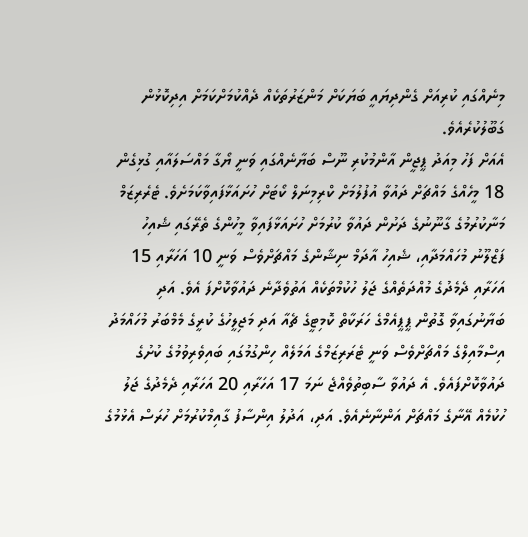މިނެއްގައި ކުރިއަށް ގެންދިޔައީ ބަޔަކަށް މަންޒަރުތަކެއް ދެއްކުމަށްކަމަށް އިދިކޮޅުން ގަބޫލުކުރެއެވެ.
އެއަށް ފަހު މިއަދު ޕީޖީން އާންމުކުރި ނޫސް ބަޔާނެއްގައި ވަނީ ޔޯގާ މައްސަލައާއި ގުޅިގެން 18 މީހެއްގެ މައްޗަށް ދައުވާ އުފުލުމަށް ކްރިމިނަލް ކޯޓަށް ހުށައަޅާފައިވާކަމަށެވެ. ޓެރެރިޒަމް މަނާކުރުމުގެ ގާނޫނުގެ ދަށުން ދައުވާ ކުރުމަށް ހުށައަޅާފައިވާ މީހުންގެ ތެރޭގައި ޝެއިހު ފަޒްލޫނު މުހައްމަދާއި، ޝެއިހު އާދަމް ނިޝާންގެ މައްޗަށްވެސް ވަނީ 10 އަހަރާއި 15 އަހަރާއި ދެމެދުގެ މުއްދަތެއްގެ ޖަލު ހުކުމްތަކެއް އަތުވެދާނެ ދައުވާކޮށްފަ އެވެ. އަދި ބަޔާނުގައިވާ ގޮތުން ޕީޕީއެމްގެ ހަރަކާތް ކޮމިޓީގެ ޗެއާ އަދި މަޖިލީހުގެ ކުރީގެ މެމްބަރު މުހައްމަދު އިސްމާއިލްގެ މައްޗަށްވެސް ވަނީ ޓެރަރިޒަމްގެ އަމަލެއް ހިންގުމުގައި ބައިވެރިވުމުގެ ކުށުގެ ދައުވާކޮށްފައެވެ. އެ ދައުވާ ސާބިތުވެއްޖެ ނަމަ 17 އަހަރާއި 20 އަހަރާއި ދެމެދުގެ ޖަލު ހުކުމެއް އޭނާގެ މައްޗަށް އަންނާނެއެވެ. އަދި، އަދުލު އިންސާފު ގާއިމްކުރުމަށް ހުރަސް އެޅުމުގެ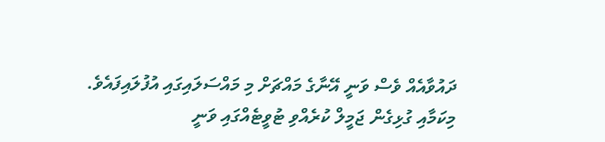ދައުވާއެއް ވެސް ވަނީ އޭނާގެ މައްޗަށް މި މައްސަލައިގައި އުފުލައިފައެވެ.
މިކަމާއި ގުޅިގެން ޖަމީލް ކުރެއްވި ޓުވީޓެއްގައި ވަނީ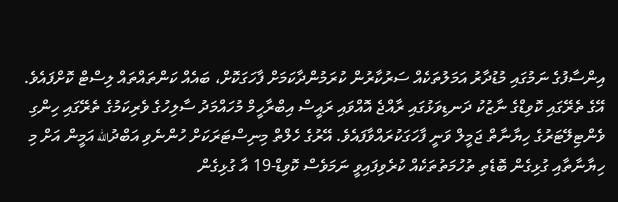އިންސާފުގެ ނަމުގައި މުޑުދާރު އަމަލުތަކެއް ސަރުކާރުން ކުރަމުންދާކަމަށް ފާހަގަކޮށް، ބައެއް ކަންތައްތައް ލިސްޓް ކޮށްފައެވެ.
އޭގެ ތެރޭގައި ކޮވިޑްގެ ނާޒުކު ދަނޑިވަޅުގައި ރާއްޖެ އޮއްވައި ރައީސް އިބްރާހީމް މުހައްމަދު ސާލިހުގެ ވެރިކަމުގެ ތެރޭގައި ހިންގި ވެންޓިލޭޓަރުގެ ހިޔާނާތް ޖަމީލް ވަނީ ފާހަގަކުރައްވާފައެވެ. އޭރުގެ ހެލްތް މިނިސްޓަރަކަށް ހުންނެވި އަބްދުالله އަމީން އަށް މި ހިޔާނާތާއި ގުޅިގެން ބޮޑެތި ތުހުމަތުތަކެއް ކުރެވިފައިވީ ނަމަވެސް ކޮވިޑް-19 އާ ގުޅިގެން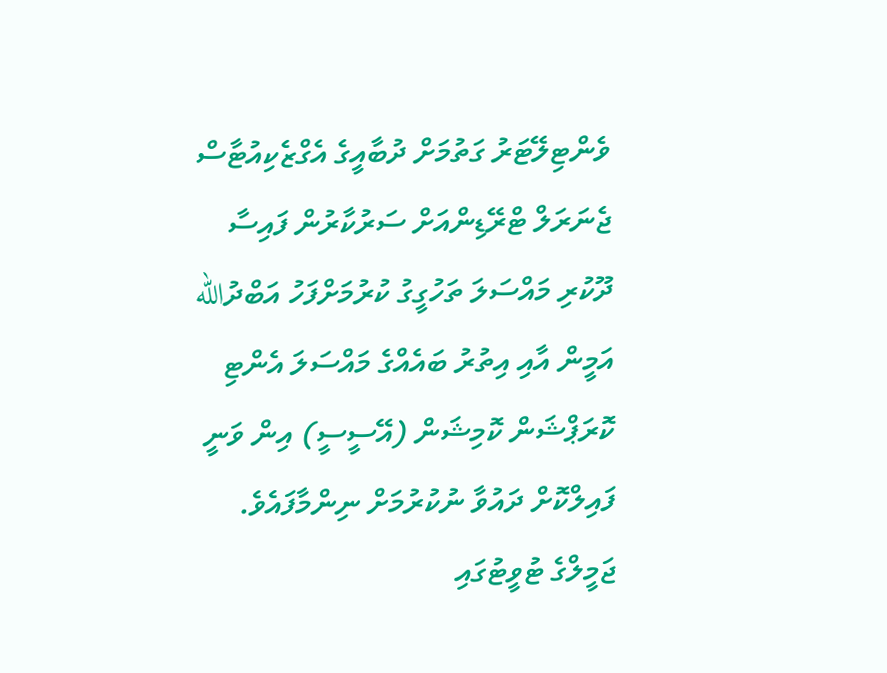ވެންޓިލޭޓަރު ގަތުމަށް ދުބާއީގެ އެގްޒެކިއުޓާސް ޖެނަރަލް ޓްރޭޑިންއަށް ސަރުކާރުން ފައިސާ ދޫކުރި މައްސަލަ ތަހުގީގު ކުރުމަށްފަހު އަބްދުالله އަމީން އާއި އިތުރު ބައެއްގެ މައްސަލަ އެންޓި ކޮރަޕްޝަން ކޮމިޝަން (އޭސީސީ) އިން ވަނީ ފައިލްކޮށް ދައުވާ ނުކުރުމަށް ނިންމާފައެވެ. ޖަމީލްގެ ޓުވީޓުގައި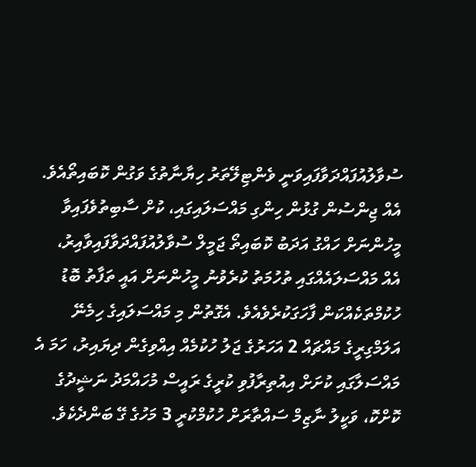ސުވާލުއުފައްދަވާފައިވަނީ ވެންޓިލޭތަރު ހިޔާނާތުގެ ވަގުން ކޮބައިތޯއެވެ.
އެއް ޖިންސުން ގުޅުން ހިންގި މައްސަލައިގައި، ކުށް ސާބިތުވެފައިވާ މީހުންނަށް ހައްގު އަދަބު ކޮބައިތޯ ޖަމީލް ސުވާލުއުފައްދަވާފައިވާއިރު، އެއް މައްސަލައެއްގައި ތުހުމަތު ކުރެވުނު މީހުންނަށް އައީ ތަފާތު ބޮޑު ހުކުމްތަކެއްކަން ފާހަގަކުރެވެއެވެ. އެގޮތުން މި މައްސަލައިގެ ހިމެނޭ އަލަމްގިރީގެ މައްޗައް 2 އަހަރުގެ ޖަލު ހުކުމެއް އިއްވިގެން ދިޔައިރު، ހަމަ އެ މައްސަލާގައި ކުށަށް އިއުތިރާފުވި ކުރީގެ ރައީސް މުހައްމަދު ނަޝީދުގެ ކޮށްކޮ، ވަކީލު ނާޒިމް ސައްތާރަށް ހުކުމްކުރީ 3 މަހުގެ ގޭ ބަންދެކެވެ.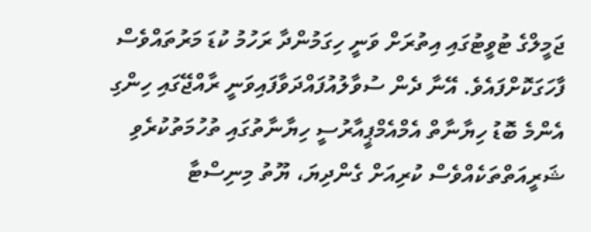ޖަމީލްގެ ޓުވީޓުގައި އިތުރަށް ވަނީ ހިގަމުންދާ ރަހުމު ކުޑަ މަރުތައްވެސް ފާހަގަކޮށްފައެވެ. އޭނާ ދެން ސުވާލުއުފައްދަވާފައިވަނީ ރާއްޖޭގައި ހިންގި އެންމެ ބޮޑު ހިޔާނާތް އެމްއެމްޕީއާރުސީ ހިޔާނާތުގައި ތުހުމަތުކުރެވި ޝަރީއަތްތަކެއްވެސް ކުރިއަށް ގެންދިޔަ، ޔޫތު މިނިސްޓާ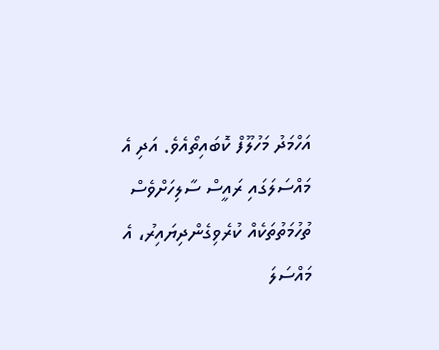އަހްމަދު މަހުލޫފް ކޮބައިތޯއެވެ. އަދި އެ މައްސަލަގައި ރައީސް ސާލިހަށްވެސް ތުހުމަތުތަކެއް ކުރެވިގެންދިޔައިރު، އެ މައްސަލަ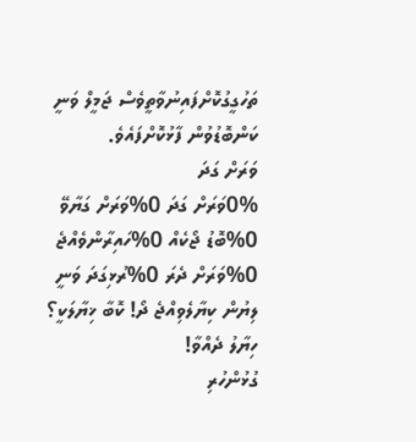ތަހުގީގުކޮށްފައިނުވާތީވެސް ޖަމީލް ވަނީ ކަންބޮޑުވުން ފާޅުކޮށްފައެވެ.
ވަރަށް ގަދަ
0%ވަރަށް ގަދަ 0%ވަރަށް ގަޔާވޭ 0%ބޮޑު ޖޯކެއް 0%ހައިރާންވެއްޖެ 0%ވަރަށް ދެރަ 0%ރުޅިގަދަ ވަނީ
ލިޔުން ކިޔާލެވިއްޖެ ދޯ! ކޮބާ ޚިޔާލަކީ؟
ހިޔާލު ދެއްވާ!
ގުޅުންހުރި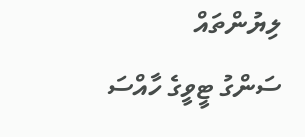ލިޔުންތައް
ސަންގު ޓީވީގެ ހާއްސަ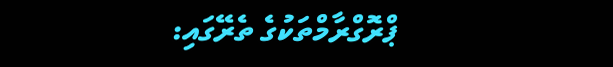ޕްރޮގްރާމްތަކުގެ ތެރޭގައި: